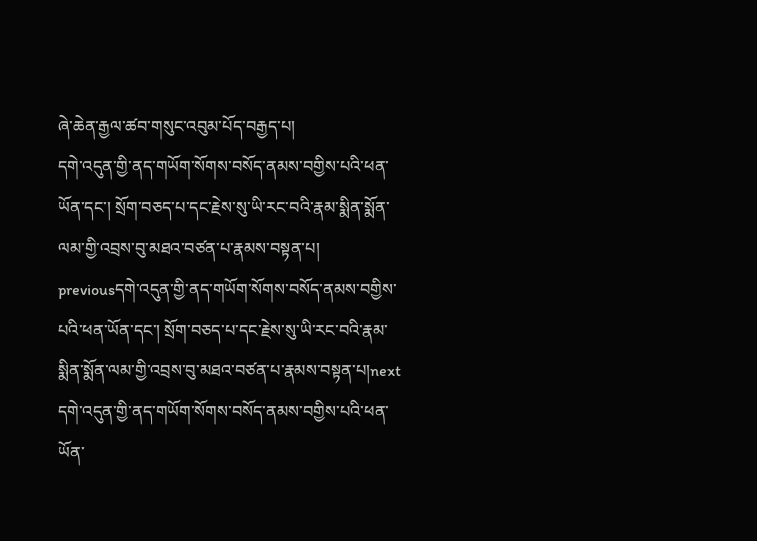ཞེ་ཆེན་རྒྱལ་ཚབ་གསུང་འབུམ་པོད་བརྒྱད་པ།
དགེ་འདུན་གྱི་ནད་གཡོག་སོགས་བསོད་ནམས་བགྱིས་པའི་ཕན་ཡོན་དང་། སྲོག་བཅད་པ་དང་རྗེས་སུ་ཡི་རང་བའི་རྣམ་སྨིན་སྨོན་ལམ་གྱི་འབྲས་བུ་མཐའ་བཙན་པ་རྣམས་བསྟན་པ།
previousདགེ་འདུན་གྱི་ནད་གཡོག་སོགས་བསོད་ནམས་བགྱིས་པའི་ཕན་ཡོན་དང་། སྲོག་བཅད་པ་དང་རྗེས་སུ་ཡི་རང་བའི་རྣམ་སྨིན་སྨོན་ལམ་གྱི་འབྲས་བུ་མཐའ་བཙན་པ་རྣམས་བསྟན་པ།next
དགེ་འདུན་གྱི་ནད་གཡོག་སོགས་བསོད་ནམས་བགྱིས་པའི་ཕན་ཡོན་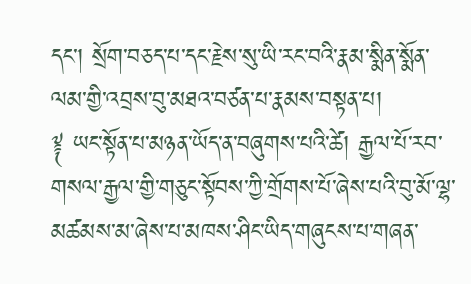དང་། སྲོག་བཅད་པ་དང་རྗེས་སུ་ཡི་རང་བའི་རྣམ་སྨིན་སྨོན་ལམ་གྱི་འབྲས་བུ་མཐའ་བཙན་པ་རྣམས་བསྟན་པ།
༈ ཡང་སྟོན་པ་མཉན་ཡོད་ན་བཞུགས་པའི་ཚེ། རྒྱལ་པོ་རབ་གསལ་རྒྱལ་གྱི་གཅུང་སྟོབས་ཀྱི་གྲོགས་པོ་ཞེས་པའི་བུ་མོ་ལྷ་མཚམས་མ་ཞེས་པ་མཁས་ཤིང་ཡིད་གཞུངས་པ་གཞན་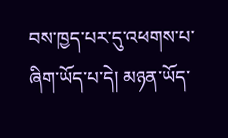བས་ཁྱད་པར་དུ་འཕགས་པ་ཞིག་ཡོད་པ་དེ། མཉན་ཡོད་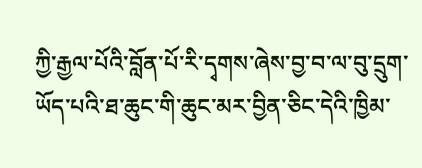ཀྱི་རྒྱལ་པོའི་བློན་པོ་རི་དྭགས་ཞེས་བྱ་བ་ལ་བུ་དྲུག་ཡོད་པའི་ཐ་ཆུང་གི་ཆུང་མར་བྱིན་ཅིང་དེའི་ཁྱིམ་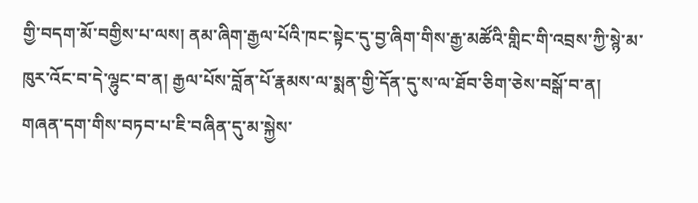གྱི་བདག་མོ་བགྱིས་པ་ལས། ནམ་ཞིག་རྒྱལ་པོའི་ཁང་སྟེང་དུ་བྱ་ཞིག་གིས་རྒྱ་མཚོའི་གླིང་གི་འབྲས་ཀྱི་སྙེ་མ་ཁུར་འོང་བ་དེ་ལྷུང་བ་ན། རྒྱལ་པོས་བློན་པོ་རྣམས་ལ་སྨན་གྱི་དོན་དུ་ས་ལ་ཐོབ་ཅིག་ཅེས་བསྒོ་བ་ན། གཞན་དག་གིས་བཏབ་པ་ཇི་བཞིན་དུ་མ་སྐྱེས་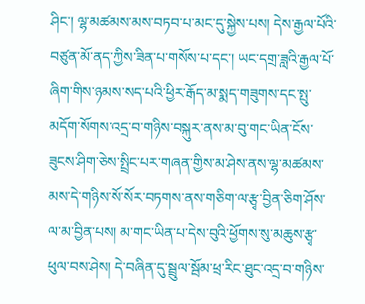ཤིང་། ལྷ་མཚམས་མས་བཏབ་པ་མང་དུ་སྐྱེས་པས། དེས་རྒྱལ་པོའི་བཙུན་མོ་ནད་ཀྱིས་ཟིན་པ་གསོས་པ་དང་། ཡང་དགྲ་ཟླའི་རྒྱལ་པོ་ཞིག་གིས་ཉམས་སད་པའི་ཕྱིར་རྒོད་མ་སྨད་གཟུགས་དང་སྤུ་མདོག་སོགས་འདྲ་བ་གཉིས་བསྐུར་ནས་མ་བུ་གང་ཡིན་ངོས་ཟུངས་ཤིག་ཅེས་སྤྲིང་པར་གཞན་གྱིས་མ་ཤེས་ནས་ལྷ་མཚམས་མས་དེ་གཉིས་སོ་སོར་བཏགས་ནས་གཅིག་ལ་རྩྭ་བྱིན་ཅིག་ཤོས་ལ་མ་བྱིན་པས། མ་གང་ཡིན་པ་དེས་བུའི་ཕྱོགས་སུ་མཆུས་རྩྭ་ཕུལ་བས་ཤེས། དེ་བཞིན་དུ་སྦྲུལ་སྦོམ་ཕྲ་རིང་ཐུང་འདྲ་བ་གཉིས་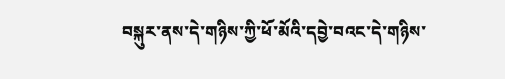བསྐུར་ནས་དེ་གཉིས་ཀྱི་ཕོ་མོའི་དབྱེ་བའང་དེ་གཉིས་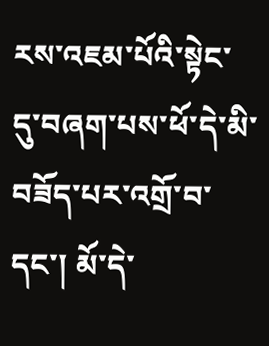རས་འཇམ་པོའི་སྟེང་དུ་བཞག་པས་ཕོ་དེ་མི་བཟོད་པར་འགྲོ་བ་དང་། མོ་དེ་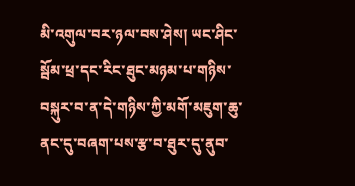མི་འགུལ་བར་ཉལ་བས་ཤེས། ཡང་ཤིང་སྦོམ་ཕྲ་དང་རིང་ཐུང་མཉམ་པ་གཉིས་བསྐུར་བ་ན་དེ་གཉིས་ཀྱི་མགོ་མཇུག་ཆུ་ནང་དུ་བཞག་པས་རྩ་བ་ཐུར་དུ་ནུབ་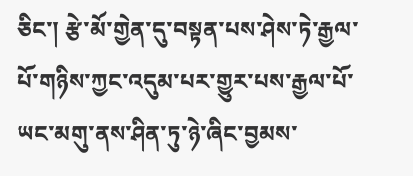ཅིང་། རྩེ་མོ་གྱེན་དུ་བསྟན་པས་ཤེས་ཏེ་རྒྱལ་པོ་གཉིས་ཀྱང་འདུམ་པར་གྱུར་པས་རྒྱལ་པོ་ཡང་མགུ་ནས་ཤིན་ཏུ་ཉེ་ཞིང་བྱམས་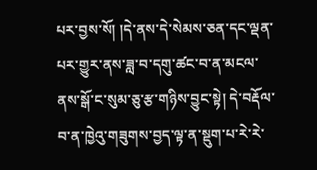པར་བྱས་སོ། །དེ་ནས་དེ་སེམས་ཅན་དང་ལྡན་པར་གྱུར་ནས་ཟླ་བ་དགུ་ཚང་བ་ན་མངལ་ནས་སྒོ་ང་སུམ་ཅུ་རྩ་གཉིས་བྱུང་སྟེ། དེ་བརྡོལ་བ་ན་ཁྱེའུ་གཟུགས་བྱད་ལྟ་ན་སྡུག་པ་རེ་རེ་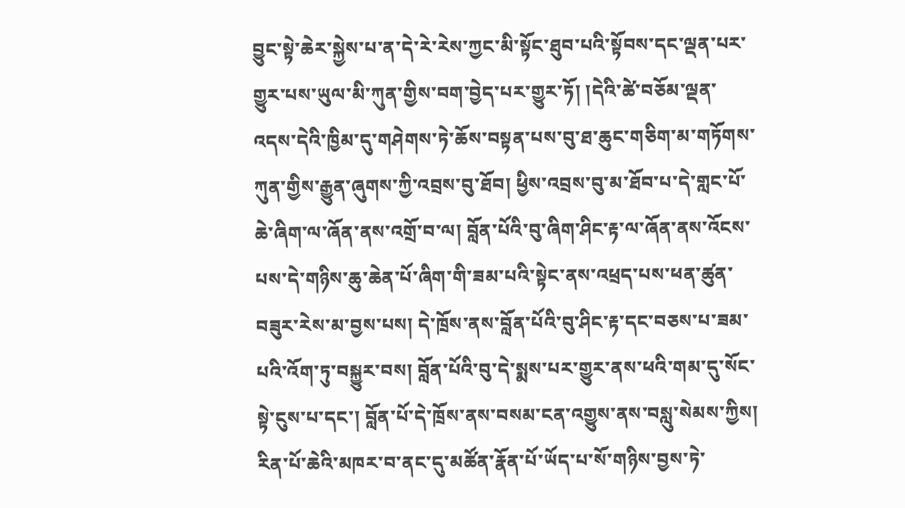བྱུང་སྟེ་ཆེར་སྐྱེས་པ་ན་དེ་རེ་རེས་ཀྱང་མི་སྟོང་ཐུབ་པའི་སྟོབས་དང་ལྡན་པར་གྱུར་པས་ཡུལ་མི་ཀུན་གྱིས་བག་བྱེད་པར་གྱུར་ཏོ། །དེའི་ཚེ་བཅོམ་ལྡན་འདས་དེའི་ཁྱིམ་དུ་གཤེགས་ཏེ་ཆོས་བསྟན་པས་བུ་ཐ་ཆུང་གཅིག་མ་གཏོགས་ཀུན་གྱིས་རྒྱུན་ཞུགས་ཀྱི་འབྲས་བུ་ཐོབ། ཕྱིས་འབྲས་བུ་མ་ཐོབ་པ་དེ་གླང་པོ་ཆེ་ཞིག་ལ་ཞོན་ནས་འགྲོ་བ་ལ། བློན་པོའི་བུ་ཞིག་ཤིང་རྟ་ལ་ཞོན་ནས་འོངས་པས་དེ་གཉིས་ཆུ་ཆེན་པོ་ཞིག་གི་ཟམ་པའི་སྟེང་ནས་འཕྲད་པས་ཕན་ཚུན་བཟུར་རེས་མ་བྱས་པས། དེ་ཁྲོས་ནས་བློན་པོའི་བུ་ཤིང་རྟ་དང་བཅས་པ་ཟམ་པའི་འོག་ཏུ་བསྐྱུར་བས། བློན་པོའི་བུ་དེ་སྨས་པར་གྱུར་ནས་ཕའི་གམ་དུ་སོང་སྟེ་ངུས་པ་དང་། བློན་པོ་དེ་ཁྲོས་ནས་བསམ་ངན་འགྱུས་ནས་བསླུ་སེམས་ཀྱིས། རིན་པོ་ཆེའི་མཁར་བ་ནང་དུ་མཚོན་རྣོན་པོ་ཡོད་པ་སོ་གཉིས་བྱས་ཏེ་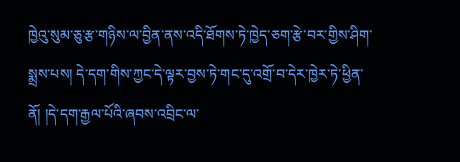ཁྱེའུ་སུམ་ཅུ་རྩ་གཉིས་ལ་བྱིན་ནས་འདི་ཐོགས་ཏེ་ཁྱེད་ཅག་རྩེ་བར་གྱིས་ཤིག་སྨྲས་པས། དེ་དག་གིས་ཀྱང་དེ་ལྟར་བྱས་ཏེ་གང་དུ་འགྲོ་བ་དེར་ཁྱེར་ཏེ་ཕྱིན་ནོ། །དེ་དག་རྒྱལ་པོའི་ཞབས་འབྲིང་ལ་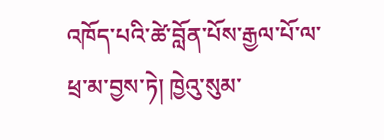འཁོད་པའི་ཚེ་བློན་པོས་རྒྱལ་པོ་ལ་ཕྲ་མ་བྱས་ཏེ། ཁྱེའུ་སུམ་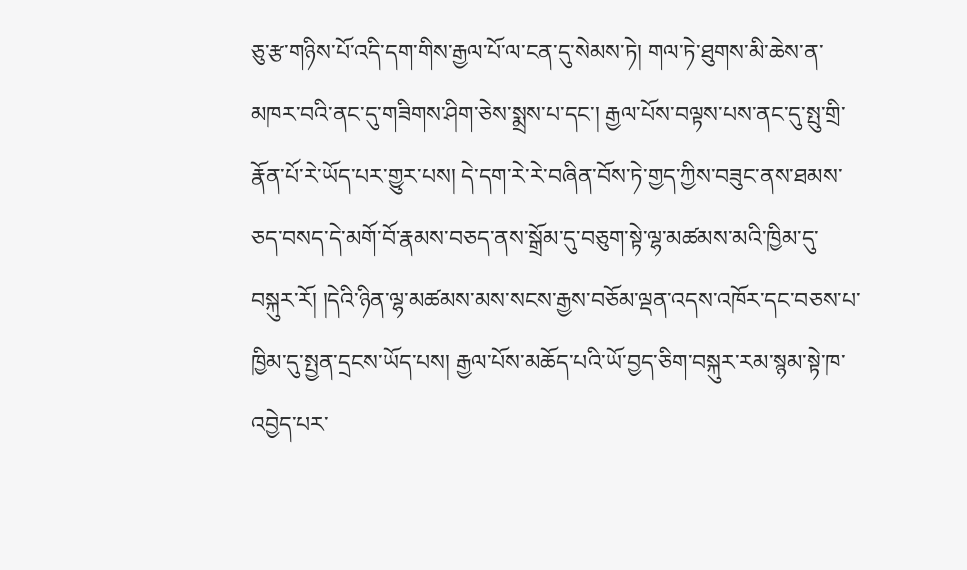ཅུ་རྩ་གཉིས་པོ་འདི་དག་གིས་རྒྱལ་པོ་ལ་ངན་དུ་སེམས་ཏེ། གལ་ཏེ་ཐུགས་མི་ཆེས་ན་མཁར་བའི་ནང་དུ་གཟིགས་ཤིག་ཅེས་སྨྲས་པ་དང་། རྒྱལ་པོས་བལྟས་པས་ནང་དུ་སྤུ་གྲི་རྣོན་པོ་རེ་ཡོད་པར་གྱུར་པས། དེ་དག་རེ་རེ་བཞིན་བོས་ཏེ་གྱད་ཀྱིས་བཟུང་ནས་ཐམས་ཅད་བསད་དེ་མགོ་བོ་རྣམས་བཅད་ནས་སྒྲོམ་དུ་བཅུག་སྟེ་ལྷ་མཚམས་མའི་ཁྱིམ་དུ་བསྐུར་རོ། །དེའི་ཉིན་ལྷ་མཚམས་མས་སངས་རྒྱས་བཅོམ་ལྡན་འདས་འཁོར་དང་བཅས་པ་ཁྱིམ་དུ་སྤྱན་དྲངས་ཡོད་པས། རྒྱལ་པོས་མཆོད་པའི་ཡོ་བྱད་ཅིག་བསྐུར་རམ་སྙམ་སྟེ་ཁ་འབྱེད་པར་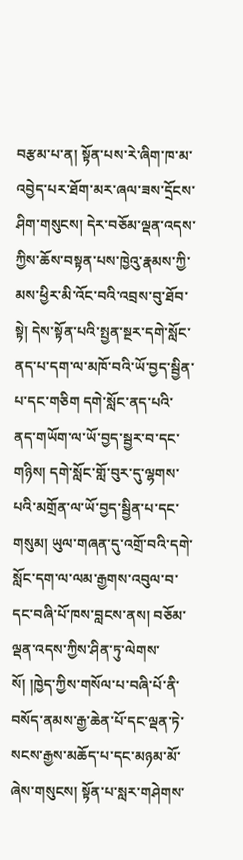བརྩམ་པ་ན། སྟོན་པས་རེ་ཞིག་ཁ་མ་འབྱེད་པར་ཐོག་མར་ཞལ་ཟས་དྲོངས་ཤིག་གསུངས། དེར་བཅོམ་ལྡན་འདས་ཀྱིས་ཆོས་བསྟན་པས་ཁྱེའུ་རྣམས་ཀྱི་མས་ཕྱིར་མི་འོང་བའི་འབྲས་བུ་ཐོབ་སྟེ། དེས་སྟོན་པའི་སྤྱན་སྔར་དགེ་སློང་ནད་པ་དག་ལ་མཁོ་བའི་ཡོ་བྱད་སྦྱིན་པ་དང་གཅིག དགེ་སློང་ནད་པའི་ནད་གཡོག་ལ་ཡོ་བྱད་སྦྱར་བ་དང་གཉིས། དགེ་སློང་གློ་བུར་དུ་ལྷགས་པའི་མགྲོན་ལ་ཡོ་བྱད་སྦྱིན་པ་དང་གསུམ། ཡུལ་གཞན་དུ་འགྲོ་བའི་དགེ་སློང་དག་ལ་ལམ་རྒྱགས་འབུལ་བ་དང་བཞི་པོ་ཁས་བླངས་ནས། བཅོམ་ལྡན་འདས་ཀྱིས་ཤིན་ཏུ་ལེགས་སོ། །ཁྱེད་ཀྱིས་གསོལ་པ་བཞི་པོ་ནི་བསོད་ནམས་རྒྱ་ཆེན་པོ་དང་ལྡན་ཏེ་སངས་རྒྱས་མཆོད་པ་དང་མཉམ་མོ་ཞེས་གསུངས། སྟོན་པ་སླར་གཤེགས་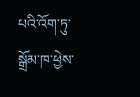པའི་འོག་ཏུ་སྒྲོམ་ཁ་ཕྱེས་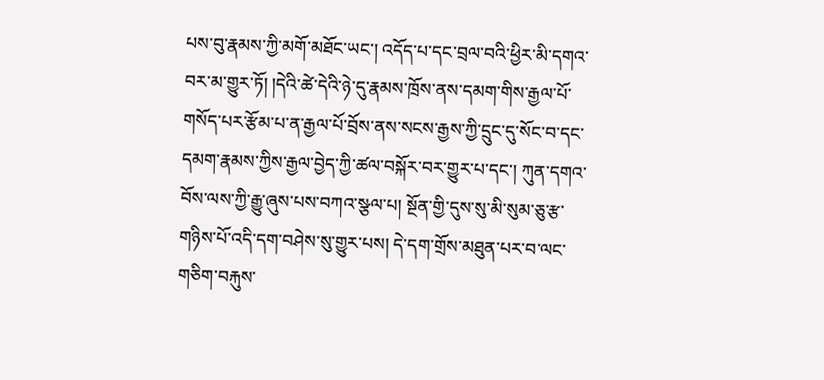པས་བུ་རྣམས་ཀྱི་མགོ་མཐོང་ཡང་། འདོད་པ་དང་བྲལ་བའི་ཕྱིར་མི་དགའ་བར་མ་གྱུར་ཏོ། །དེའི་ཚེ་དེའི་ཉེ་དུ་རྣམས་ཁྲོས་ནས་དམག་གིས་རྒྱལ་པོ་གསོད་པར་རྩོམ་པ་ན་རྒྱལ་པོ་བྲོས་ནས་སངས་རྒྱས་ཀྱི་དྲུང་དུ་སོང་བ་དང་དམག་རྣམས་ཀྱིས་རྒྱལ་བྱེད་ཀྱི་ཚལ་བསྐོར་བར་གྱུར་པ་དང་། ཀུན་དགའ་བོས་ལས་ཀྱི་རྒྱུ་ཞུས་པས་བཀའ་སྩལ་པ། སྔོན་གྱི་དུས་སུ་མི་སུམ་ཅུ་རྩ་གཉིས་པོ་འདི་དག་བཤེས་སུ་གྱུར་པས། དེ་དག་གྲོས་མཐུན་པར་བ་ལང་གཅིག་བརྐུས་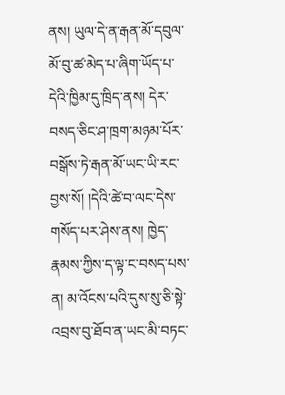ནས། ཡུལ་དེ་ན་རྒན་མོ་དབུལ་མོ་བུ་ཚ་མེད་པ་ཞིག་ཡོད་པ་དེའི་ཁྱིམ་དུ་ཁྲིད་ནས། དེར་བསད་ཅིང་ཤ་ཁྲག་མཉམ་པོར་བསྒོས་ཏེ་རྒན་མོ་ཡང་ཡི་རང་བྱས་སོ། །དེའི་ཚེ་བ་ལང་དེས་གསོད་པར་ཤེས་ནས། ཁྱེད་རྣམས་ཀྱིས་ད་ལྟ་ང་བསད་པས་ན། མ་འོངས་པའི་དུས་སུ་ཅི་སྟེ་འབྲས་བུ་ཐོབ་ན་ཡང་མི་བཏང་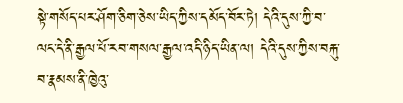སྟེ་གསོད་པར་ཤོག་ཅིག་ཅེས་ཡིད་ཀྱིས་དམོད་བོར་ཏེ། དེའི་དུས་ཀྱི་བ་ལང་དེ་ནི་རྒྱལ་པོ་རབ་གསལ་རྒྱལ་འདི་ཉིད་ཡིན་ལ། དེའི་དུས་ཀྱིས་བརྐུ་བ་རྣམས་ནི་ཁྱེའུ་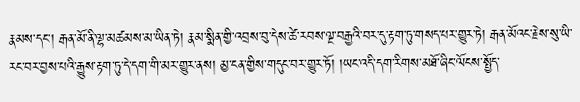རྣམས་དང་། རྒན་མོ་ནི་ལྷ་མཚམས་མ་ཡིན་ཏེ། རྣམ་སྨིན་གྱི་འབྲས་བུ་དེས་ཚེ་རབས་ལྔ་བརྒྱའི་བར་དུ་རྟག་ཏུ་གསད་པར་གྱུར་ཏེ། རྒན་མོའང་རྗེས་སུ་ཡི་རང་བར་བྱས་པའི་རྒྱུས་རྟག་ཏུ་དེ་དག་གི་མར་གྱུར་ནས། མྱ་ངན་གྱིས་གདུང་བར་གྱུར་ཏོ། །ཡང་འདི་དག་རིགས་མཐོ་ཞིང་ལོངས་སྤྱོད་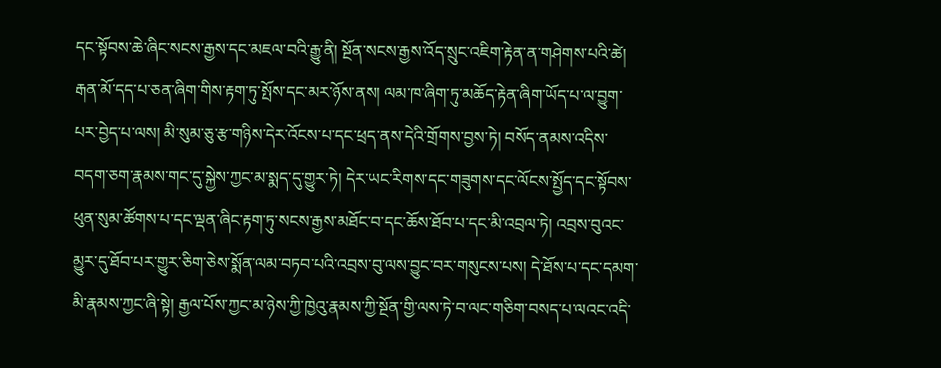དང་སྟོབས་ཆེ་ཞིང་སངས་རྒྱས་དང་མཇལ་བའི་རྒྱུ་ནི། སྔོན་སངས་རྒྱས་འོད་སྲུང་འཇིག་རྟེན་ན་གཤེགས་པའི་ཚེ། རྒན་མོ་དད་པ་ཅན་ཞིག་གིས་རྟག་ཏུ་སྤོས་དང་མར་ཉོས་ནས། ལམ་ཁ་ཞིག་ཏུ་མཆོད་རྟེན་ཞིག་ཡོད་པ་ལ་བྱུག་པར་བྱེད་པ་ལས། མི་སུམ་ཅུ་རྩ་གཉིས་དེར་འོངས་པ་དང་ཕྲད་ནས་དེའི་གྲོགས་བྱས་ཏེ། བསོད་ནམས་འདིས་བདག་ཅག་རྣམས་གང་དུ་སྐྱེས་ཀྱང་མ་སྨད་དུ་གྱུར་ཏེ། དེར་ཡང་རིགས་དང་གཟུགས་དང་ལོངས་སྤྱོད་དང་སྟོབས་ཕུན་སུམ་ཚོགས་པ་དང་ལྡན་ཞིང་རྟག་ཏུ་སངས་རྒྱས་མཐོང་བ་དང་ཆོས་ཐོབ་པ་དང་མི་འབྲལ་ཏེ། འབྲས་བུའང་མྱུར་དུ་ཐོབ་པར་གྱུར་ཅིག་ཅེས་སྨོན་ལམ་བཏབ་པའི་འབྲས་བུ་ལས་བྱུང་བར་གསུངས་པས། དེ་ཐོས་པ་དང་དམག་མི་རྣམས་ཀྱང་ཞི་སྟེ། རྒྱལ་པོས་ཀྱང་མ་ཉེས་ཀྱི་ཁྱེའུ་རྣམས་ཀྱི་སྔོན་གྱི་ལས་ཏེ་བ་ལང་གཅིག་བསད་པ་ལའང་འདི་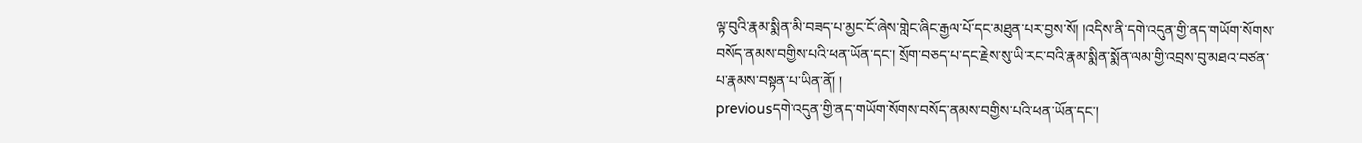ལྟ་བུའི་རྣམ་སྨིན་མི་བཟད་པ་མྱང་ངོ་ཞེས་གླེང་ཞིང་རྒྱལ་པོ་དང་མཐུན་པར་བྱས་སོ། །འདིས་ནི་དགེ་འདུན་གྱི་ནད་གཡོག་སོགས་བསོད་ནམས་བགྱིས་པའི་ཕན་ཡོན་དང་། སྲོག་བཅད་པ་དང་རྗེས་སུ་ཡི་རང་བའི་རྣམ་སྨིན་སྨོན་ལམ་གྱི་འབྲས་བུ་མཐའ་བཙན་པ་རྣམས་བསྟན་པ་ཡིན་ནོ། །
previousདགེ་འདུན་གྱི་ནད་གཡོག་སོགས་བསོད་ནམས་བགྱིས་པའི་ཕན་ཡོན་དང་།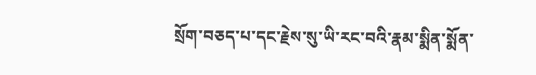སྲོག་བཅད་པ་དང་རྗེས་སུ་ཡི་རང་བའི་རྣམ་སྨིན་སྨོན་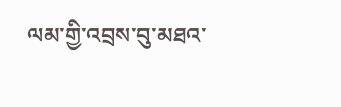ལམ་གྱི་འབྲས་བུ་མཐའ་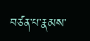བཙན་པ་རྣམས་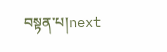བསྟན་པ།next